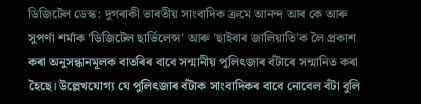ডিজিটেল ডেস্ক: দুগৰাকী ভাৰতীয় সাংবাদিক ক্রমে আনন্দ আৰ কে আৰু সুপর্ণা শর্মাক 'ডিজিটেল ছার্ভিলেন্স' আৰু 'ছাইবাৰ জালিয়াতি'ক লৈ প্রকাশ কৰা অনুসন্ধানমূলক বাতৰিৰ বাবে সন্মানীয় পুলিৎজাৰ বঁটাৰে সন্মানিত কৰা হৈছে। উল্লেখযোগ্য যে পুলিৎজাৰ বঁটাক সাংবাদিকৰ বাবে নোবেল বঁটা বুলি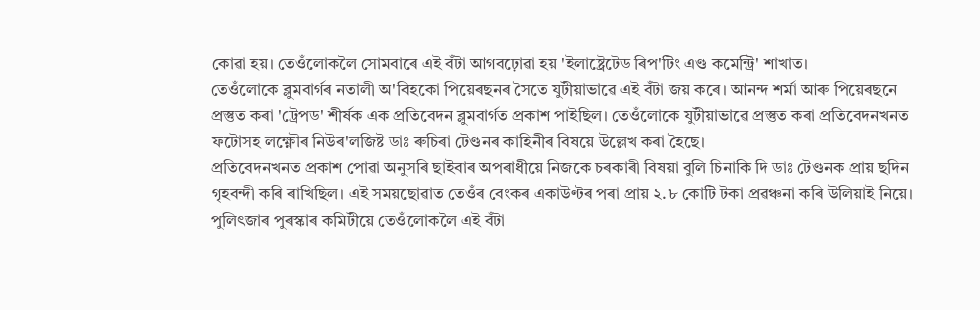কোৱা হয়। তেওঁলোকলৈ সোমবাৰে এই বঁটা আগবঢ়োৱা হয় 'ইলাষ্ট্ৰেটেড ৰিপ'টিং এণ্ড কমেন্ট্রি' শাখাত।
তেওঁলোকে ব্লুমবার্গৰ নতালী অ'বিহকো পিয়েৰছনৰ সৈতে যুটীয়াভাৱে এই বঁটা জয় কৰে। আনন্দ শৰ্মা আৰু পিয়েৰছনে প্রস্তুত কৰা 'ট্রেপড' শীর্ষক এক প্রতিবেদন ব্লুমবার্গত প্রকাশ পাইছিল। তেওঁলোকে যুটীয়াভাৱে প্ৰস্তুত কৰা প্ৰতিবেদনখনত ফটোসহ লক্ষ্ণৌৰ নিউৰ'লজিষ্ট ডাঃ ৰুচিৰা টেণ্ডনৰ কাহিনীৰ বিষয়ে উল্লেখ কৰা হৈছে।
প্রতিবেদনখনত প্রকাশ পোৱা অনুসৰি ছাইবাৰ অপৰাধীয়ে নিজকে চৰকাৰী বিষয়া বুলি চিনাকি দি ডাঃ টেণ্ডনক প্রায় ছদিন গৃহবন্দী কৰি ৰাখিছিল। এই সময়ছোৱাত তেওঁৰ বেংকৰ একাউণ্টৰ পৰা প্ৰায় ২.৮ কোটি টকা প্ৰৱঞ্চনা কৰি উলিয়াই নিয়ে। পুলিৎজাৰ পুৰস্কাৰ কমিটীয়ে তেওঁলোকলৈ এই বঁটা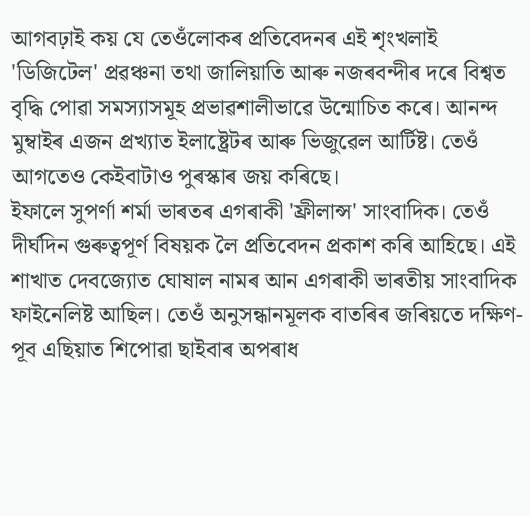আগবঢ়াই কয় যে তেওঁলোকৰ প্ৰতিবেদনৰ এই শৃংখলাই 'ডিজিটেল' প্ৰৱঞ্চনা তথা জালিয়াতি আৰু নজৰবন্দীৰ দৰে বিশ্বত বৃদ্ধি পোৱা সমস্যাসমূহ প্ৰভাৱশালীভাৱে উন্মোচিত কৰে। আনন্দ মুম্বাইৰ এজন প্রখ্যাত ইলাষ্ট্ৰেটৰ আৰু ভিজুৱেল আর্টিষ্ট। তেওঁ আগতেও কেইবাটাও পুৰস্কাৰ জয় কৰিছে।
ইফালে সুপর্ণা শৰ্মা ভাৰতৰ এগৰাকী 'ফ্রীলান্স' সাংবাদিক। তেওঁ দীর্ঘদিন গুৰুত্বপূৰ্ণ বিষয়ক লৈ প্রতিবেদন প্ৰকাশ কৰি আহিছে। এই শাখাত দেবজ্যোত ঘোষাল নামৰ আন এগৰাকী ভাৰতীয় সাংবাদিক ফাইনেলিষ্ট আছিল। তেওঁ অনুসন্ধানমূলক বাতৰিৰ জৰিয়তে দক্ষিণ-পূব এছিয়াত শিপোৱা ছাইবাৰ অপৰাধ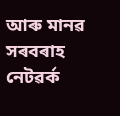আৰু মানৱ সৰবৰাহ নেটৱৰ্ক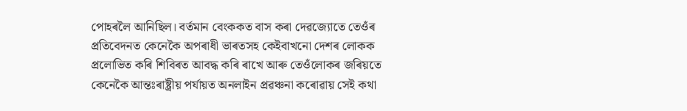পোহৰলৈ আনিছিল। বর্তমান বেংককত বাস কৰা দেৱজ্যোতে তেওঁৰ প্রতিবেদনত কেনেকৈ অপৰাধী ভাৰতসহ কেইবাখনো দেশৰ লোকক প্রলোভিত কৰি শিবিৰত আবদ্ধ কৰি ৰাখে আৰু তেওঁলোকৰ জৰিয়তে কেনেকৈ আন্তঃৰাষ্ট্ৰীয় পৰ্যায়ত অনলাইন প্ৰৱঞ্চনা কৰোৱায় সেই কথা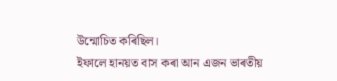উন্মোচিত কৰিছিল।
ইফালে হানয়ত বাস কৰা আন এজন ভাৰতীয়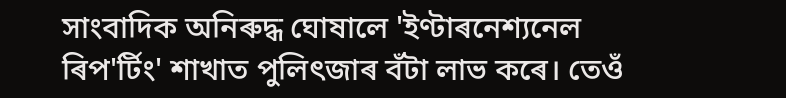সাংবাদিক অনিৰুদ্ধ ঘোষালে 'ইণ্টাৰনেশ্যনেল ৰিপ'র্টিং' শাখাত পুলিৎজাৰ বঁটা লাভ কৰে। তেওঁ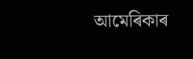আমেৰিকাৰ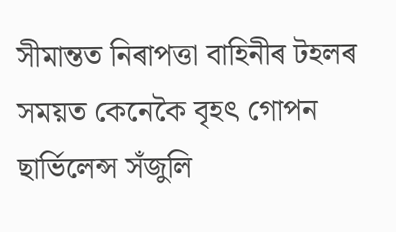সীমান্তত নিৰাপত্তা বাহিনীৰ টহলৰ সময়ত কেনেকৈ বৃহৎ গোপন ছার্ভিলেন্স সঁজুলি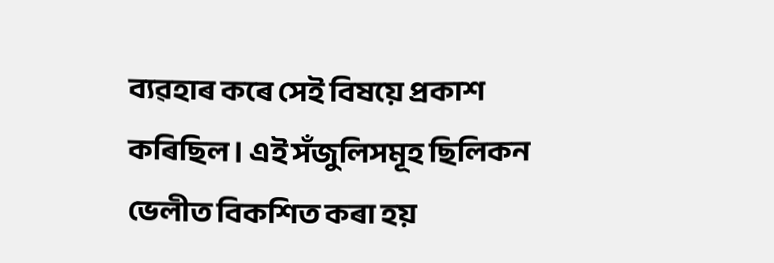ব্যৱহাৰ কৰে সেই বিষয়ে প্রকাশ কৰিছিল। এই সঁজুলিসমূহ ছিলিকন ভেলীত বিকশিত কৰা হয়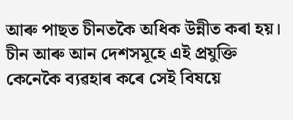আৰু পাছত চীনতকৈ অধিক উন্নীত কৰা হয়। চীন আৰু আন দেশসমূহে এই প্রযুক্তি কেনেকৈ ব্যৱহাৰ কৰে সেই বিষয়ে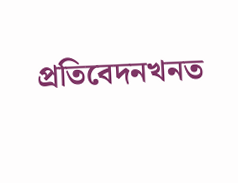প্রতিবেদনখনত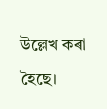উল্লেখ কৰা হৈছে।